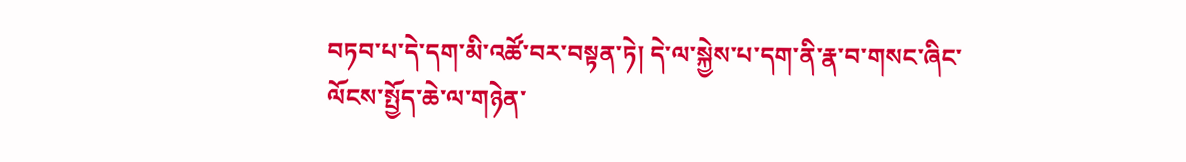བཏབ་པ་དེ་དག་མི་འཚོ་བར་བསྟན་ཏེ། དེ་ལ་སྐྱེས་པ་དག་ནི་རྣ་བ་གསང་ཞིང་ལོངས་སྤྱོད་ཆེ་ལ་གཉེན་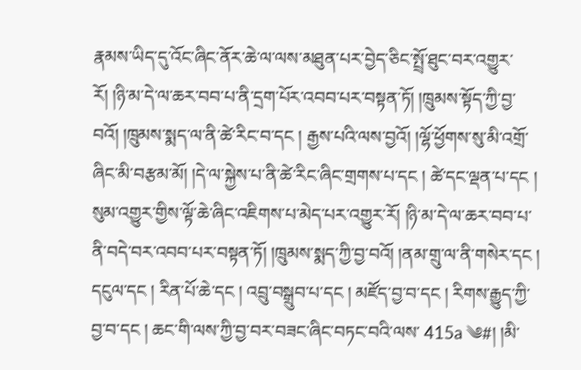རྣམས་ཡིད་དུ་འོང་ཞིང་ནོར་ཆེ་ལ་ལས་མཐུན་པར་བྱེད་ཅིང་སྤྲོ་ཐུང་བར་འགྱུར་རོ། །ཉི་མ་དེ་ལ་ཆར་བབ་པ་ནི་དྲག་པོར་འབབ་པར་བསྟན་ཏོ། །ཁྲུམས་སྟོད་ཀྱི་བྱ་བའོ། །ཁྲུམས་སྨད་ལ་ནི་ཚེ་རིང་བ་དང ། རྒྱས་པའི་ལས་བྱའོ། །ལྷོ་ཕྱོགས་སུ་མི་འགྲོ་ཞིང་མི་བརྩམ་མོ། །དེ་ལ་སྐྱེས་པ་ནི་ཚེ་རིང་ཞིང་གྲགས་པ་དང ། ཚེ་དང་ལྡན་པ་དང ། སུམ་འགྱུར་གྱིས་ལྟོ་ཆེ་ཞིང་འཇིགས་པ་མེད་པར་འགྱུར་རོ། །ཉི་མ་དེ་ལ་ཆར་བབ་པ་ནི་བདེ་བར་འབབ་པར་བསྟན་ཏོ། །ཁྲུམས་སྨད་ཀྱི་བྱ་བའོ། །ནམ་གྲུ་ལ་ནི་གསེར་དང ། དངུལ་དང ། རིན་པོ་ཆེ་དང ། འབྲུ་བསྒྲུབ་པ་དང ། མཛོད་བྱ་བ་དང ། རིགས་རྒྱུད་ཀྱི་བྱ་བ་དང ། ཆང་གི་ལས་ཀྱི་བྱ་བར་བཟང་ཞིང་བཏང་བའི་ལས་ 415a ༄#། །མི་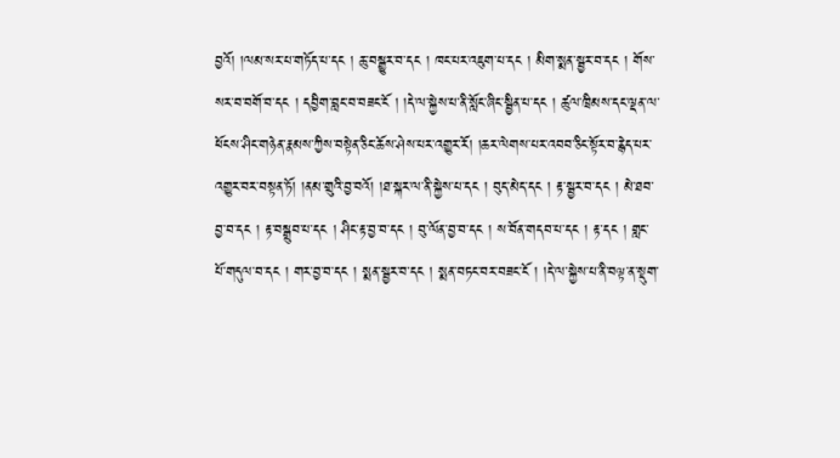བྱའོ། །ལམ་སར་པ་གཏོད་པ་དང ། ཆུ་བསྒྱུར་བ་དང ། ཁང་པར་འཇུག་པ་དང ། མིག་སྨན་སྦྱར་བ་དང ། གོས་སར་བ་བགོ་བ་དང ། དབྱིག་བླང་བ་བཟང་ངོ ། །དེ་ལ་སྐྱེས་པ་ནི་སློང་ཞིང་སྦྱིན་པ་དང ། ཚུལ་ཁྲིམས་དང་ལྡན་ལ་ཕོངས་ཤིང་གཉེན་རྣམས་ཀྱིས་བསྟེན་ཅིང་ཆོས་ཤེས་པར་འགྱུར་རོ། །ཆར་ལེགས་པར་འབབ་ཅིང་སྟོར་བ་རྙེད་པར་འགྱུར་བར་བསྟན་ཏོ། །ནམ་གྲུའི་བྱ་བའོ། །ཐ་སྐར་ལ་ནི་སྐྱེས་པ་དང ། བུད་མེད་དང ། རྟ་སྦྱར་བ་དང ། མེ་ཐབ་བྱ་བ་དང ། རྟ་བསྒྲུབ་པ་དང ། ཤིང་རྟ་བྱ་བ་དང ། བུ་ལོན་བྱ་བ་དང ། ས་བོན་གདབ་པ་དང ། རྟ་དང ། གླང་པོ་གདུལ་བ་དང ། གར་བྱ་བ་དང ། སྨན་སྦྱར་བ་དང ། སྨན་བཏང་བར་བཟང་ངོ ། །དེ་ལ་སྐྱེས་པ་ནི་བལྟ་ན་སྡུག་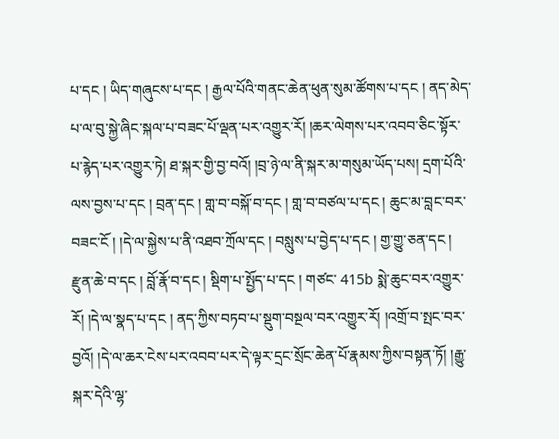པ་དང ། ཡིད་གཞུངས་པ་དང ། རྒྱལ་པོའི་གནང་ཆེན་ཕུན་སུམ་ཚོགས་པ་དང ། ནད་མེད་པ་ལ་བུ་སྐྱེ་ཞིང་སྐལ་པ་བཟང་པོ་ལྡན་པར་འགྱུར་རོ། །ཆར་ལེགས་པར་འབབ་ཅིང་སྟོར་པ་རྙེད་པར་འགྱུར་ཏེ། ཐ་སྐར་གྱི་བྱ་བའོ། །བྲ་ཉེ་ལ་ནི་སྐར་མ་གསུམ་ཡོད་པས། དྲག་པོའི་ལས་བྱས་པ་དང ། བྲན་དང ། གླ་བ་བསྐོ་བ་དང ། གླ་བ་བཙལ་པ་དང ། ཆུང་མ་བླང་བར་བཟང་ངོ ། །དེ་ལ་སྐྱེས་པ་ནི་འཐབ་ཀྲོལ་དང ། བསླུས་པ་བྱེད་པ་དང ། གྱ་གྱུ་ཅན་དང ། རྫུན་ཆེ་བ་དང ། བློ་རྣོ་བ་དང ། སྡིག་པ་སྤྱོད་པ་དང ། གཙང་ 415b སྨེ་ཆུང་བར་འགྱུར་རོ། །དེ་ལ་སྣད་པ་དང ། ནད་ཀྱིས་བཏབ་པ་སྡུག་བསྔལ་བར་འགྱུར་རོ། །འགྲོ་བ་སྤང་བར་བྱའོ། །དེ་ལ་ཆར་ངེས་པར་འབབ་པར་དེ་ལྟར་དྲང་སྲོང་ཆེན་པོ་རྣམས་ཀྱིས་བསྟན་ཏོ། །རྒྱུ་སྐར་དེའི་ལྷ་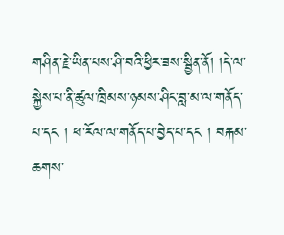གཤིན་རྗེ་ཡིན་པས་ཤི་བའི་ཕྱིར་ཟས་སྦྱིན་ནོ། །དེ་ལ་སྐྱེས་པ་ནི་ཚུལ་ཁྲིམས་ཉམས་ཤིང་བླ་མ་ལ་གནོད་པ་དང ། ཕ་རོལ་ལ་གནོད་པ་བྱེད་པ་དང ། བརྐམ་ཆགས་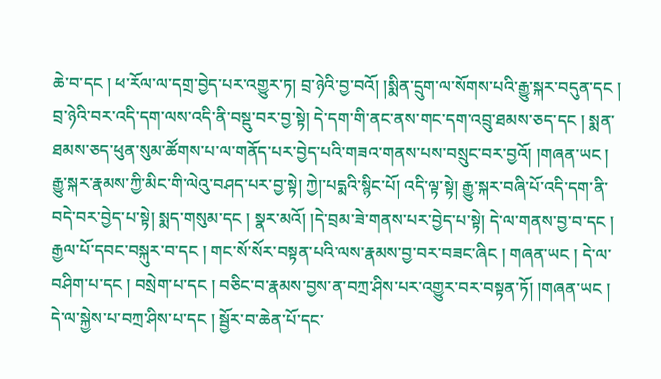ཆེ་བ་དང ། ཕ་རོལ་ལ་དགྲ་བྱེད་པར་འགྱུར་ཏ། བྲ་ཉེའི་བྱ་བའོ། །སྨིན་དྲུག་ལ་སོགས་པའི་རྒྱུ་སྐར་བདུན་དང ། བྲ་ཉེའི་བར་འདི་དག་ལས་འདི་ནི་བསྡུ་བར་བྱ་སྟེ། དེ་དག་གི་ནང་ནས་གང་དག་འབྲུ་ཐམས་ཅད་དང ། སྨན་ཐམས་ཅད་ཕུན་སུམ་ཚོགས་པ་ལ་གནོད་པར་བྱེད་པའི་གཟའ་གནས་པས་བསྲུང་བར་བྱའོ། །གཞན་ཡང ། རྒྱུ་སྐར་རྣམས་ཀྱི་མིང་གི་ལེའུ་བཤད་པར་བྱ་སྟེ། ཀྱེ།་པདྨའི་སྙིང་པོ། འདི་ལྟ་སྟེ། རྒྱུ་སྐར་བཞི་པོ་འདི་དག་ནི་བདེ་བར་བྱེད་པ་སྟེ། སྨད་གསུམ་དང ། སྣར་མའོ། །དེ་བྲམ་ཟེ་གནས་པར་བྱེད་པ་སྟེ། དེ་ལ་གནས་བྱ་བ་དང ། རྒྱལ་པོ་དབང་བསྐུར་བ་དང ། གང་སོ་སོར་བསྟན་པའི་ལས་རྣམས་བྱ་བར་བཟང་ཞིང ། གཞན་ཡང ། དེ་ལ་བཤིག་པ་དང ། བསྲེག་པ་དང ། བཅིང་བ་རྣམས་བྱས་ན་བཀྲ་ཤིས་པར་འགྱུར་བར་བསྟན་ཏོ། །གཞན་ཡང ། དེ་ལ་སྐྱེས་པ་བཀྲ་ཤིས་པ་དང ། སྦྱོར་བ་ཆེན་པོ་དང་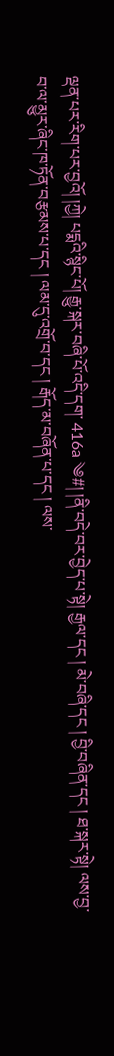ལྡན་པར་རིག་པར་བྱའོ། །ཀྱེ། པདྨའི་སྙིང་པོ། རྒྱུ་སྐར་བཞི་པོ་འདི་དག་ 416a ༄#། །ནི་བདེ་བར་བྱེད་པ་སྟེ། རྒྱལ་དང ། མེ་བཞི་དང ། བྱི་བཞིན་དང ། ཐ་སྐར་སྟེ། ལས་བྱ་བ་ལ་མྱུར་ཞིང་ཁ་ཏོན་བརྩམས་པ་དང ། ལམ་དུ་འགྲོ་བ་དང ། རྒོད་མ་བཞོན་པ་དང ། ལས་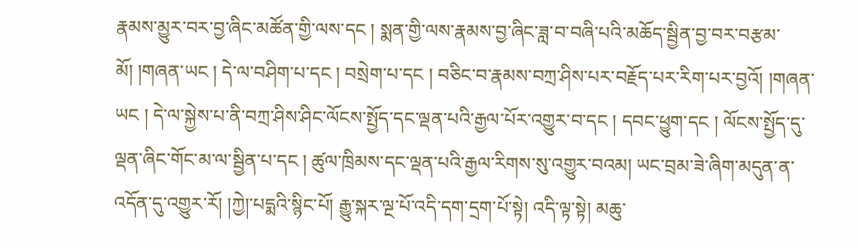རྣམས་མྱུར་བར་བྱ་ཞིང་མཚོན་གྱི་ལས་དང ། སྨན་གྱི་ལས་རྣམས་བྱ་ཞིང་ཟླ་བ་བཞི་པའི་མཆོད་སྦྱིན་བྱ་བར་བརྩམ་མོ། །གཞན་ཡང ། དེ་ལ་བཤིག་པ་དང ། བསྲེག་པ་དང ། བཅིང་བ་རྣམས་བཀྲ་ཤིས་པར་བརྗོད་པར་རིག་པར་བྱའོ། །གཞན་ཡང ། དེ་ལ་སྐྱེས་པ་ནི་བཀྲ་ཤིས་ཤིང་ལོངས་སྤྱོད་དང་ལྡན་པའི་རྒྱལ་པོར་འགྱུར་བ་དང ། དབང་ཕྱུག་དང ། ལོངས་སྤྱོད་དུ་ལྡན་ཞིང་གོང་མ་ལ་སྦྱིན་པ་དང ། ཚུལ་ཁྲིམས་དང་ལྡན་པའི་རྒྱལ་རིགས་སུ་འགྱུར་བའམ། ཡང་བྲམ་ཟེ་ཞིག་མདུན་ན་འདོན་དུ་འགྱུར་རོ། །ཀྱེ།་པདྨའི་སྙིང་པོ། རྒྱུ་སྐར་ལྔ་པོ་འདི་དག་དྲག་པོ་སྟེ། འདི་ལྟ་སྟེ། མཆུ་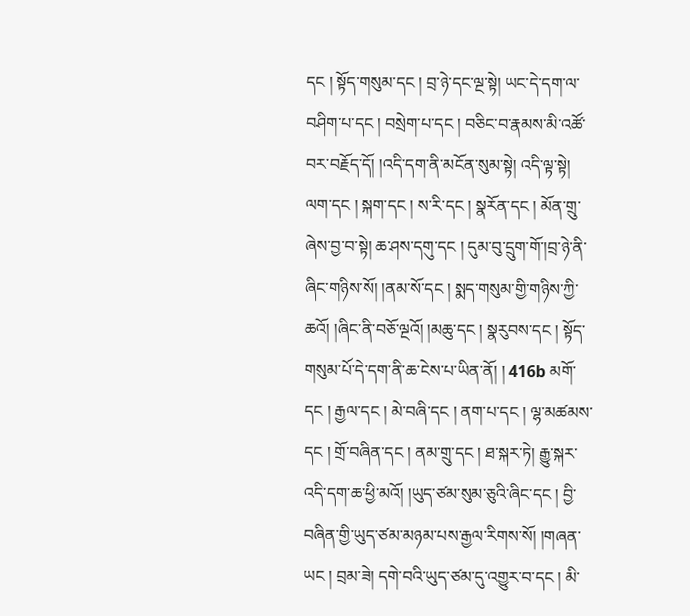དང ། སྟོད་གསུམ་དང ། བྲ་ཉེ་དང་ལྔ་སྟེ། ཡང་དེ་དག་ལ་བཤིག་པ་དང ། བསྲེག་པ་དང ། བཅིང་བ་རྣམས་མི་འཚོ་བར་བརྗོད་དོ། །འདི་དག་ནི་མངོན་སུམ་སྟེ། འདི་ལྟ་སྟེ། ལག་དང ། སྐག་དང ། ས་རི་དང ། སྣརོན་དང ། མོན་གྲུ་ཞེས་བྱ་བ་སྟེ། ཆ་ཤས་དགུ་དང ། དུམ་བུ་དྲུག་གོ་།བྲ་ཉེ་ནི་ཞིང་གཉིས་སོ། །ནམ་སོ་དང ། སྨད་གསུམ་གྱི་གཉིས་ཀྱི་ཆའོ། །ཞིང་ནི་བཅོ་ལྔའོ། །མཆུ་དང ། སྣརུབས་དང ། སྟོད་གསུམ་པོ་དེ་དག་ནི་ཆ་ངེས་པ་ཡིན་ནོ། ། 416b མགོ་དང ། རྒྱལ་དང ། མེ་བཞི་དང ། ནག་པ་དང ། ལྷ་མཚམས་དང ། གྲོ་བཞིན་དང ། ནམ་གྲུ་དང ། ཐ་སྐར་ཏེ། རྒྱུ་སྐར་འདི་དག་ཆ་ཕྱི་མའོ། །ཡུད་ཙམ་སུམ་ཅུའི་ཞིང་དང ། བྱི་བཞིན་གྱི་ཡུད་ཙམ་མཉམ་པས་རྒྱལ་རིགས་སོ། །གཞན་ཡང ། བྲམ་ཟེ། དགེ་བའི་ཡུད་ཙམ་དུ་འགྱུར་བ་དང ། མི་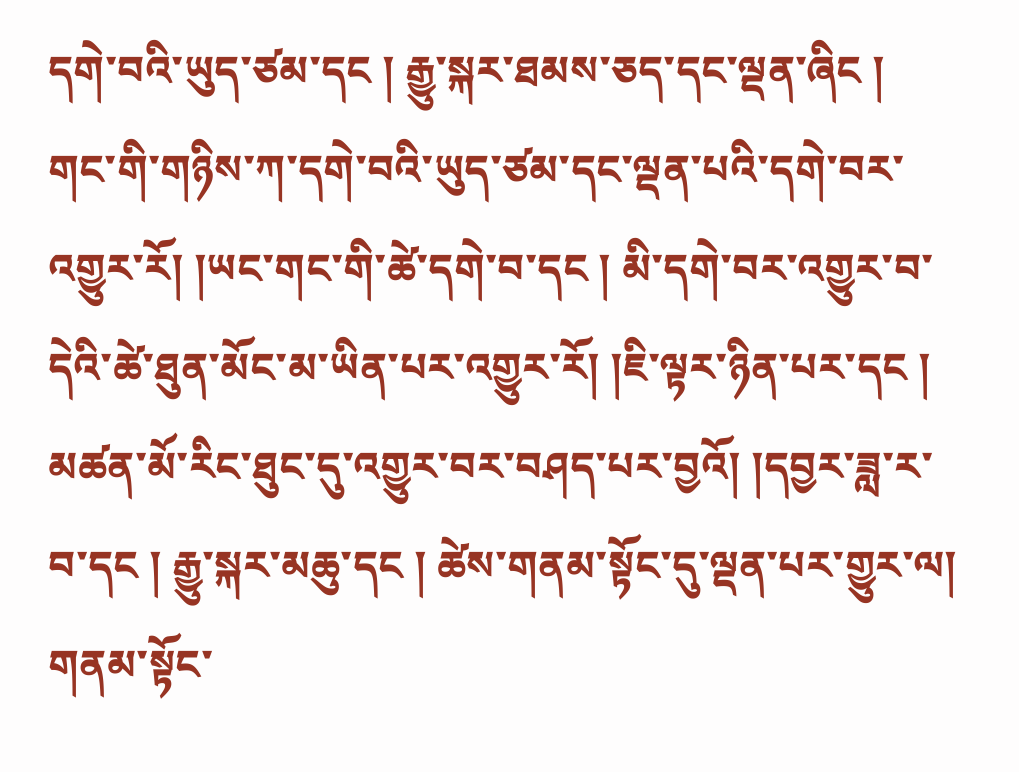དགེ་བའི་ཡུད་ཙམ་དང ། རྒྱུ་སྐར་ཐམས་ཅད་དང་ལྡན་ཞིང ། གང་གི་གཉིས་ཀ་དགེ་བའི་ཡུད་ཙམ་དང་ལྡན་པའི་དགེ་བར་འགྱུར་རོ། །ཡང་གང་གི་ཚེ་དགེ་བ་དང ། མི་དགེ་བར་འགྱུར་བ་དེའི་ཚེ་ཐུན་མོང་མ་ཡིན་པར་འགྱུར་རོ། །ཇི་ལྟར་ཉིན་པར་དང ། མཚན་མོ་རིང་ཐུང་དུ་འགྱུར་བར་བཤད་པར་བྱའོ། །དབྱར་ཟླ་ར་བ་དང ། རྒྱུ་སྐར་མཆུ་དང ། ཚེས་གནམ་སྟོང་དུ་ལྡན་པར་གྱུར་ལ། གནམ་སྟོང་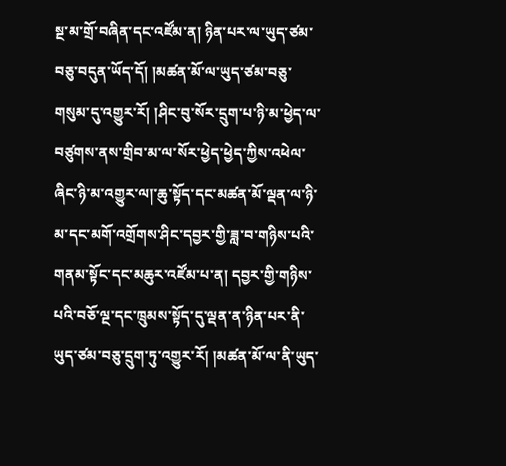སྔ་མ་གྲོ་བཞིན་དང་འཛོམ་ན། ཉིན་པར་ལ་ཡུད་ཙམ་བཅུ་བདུན་ཡོད་དོ། །མཚན་མོ་ལ་ཡུད་ཙམ་བཅུ་གསུམ་དུ་འགྱུར་རོ། །ཤིང་བུ་སོར་དྲུག་པ་ཉི་མ་ཕྱེད་ལ་བཙུགས་ནས་གྲིབ་མ་ལ་སོར་ཕྱེད་ཕྱེད་ཀྱིས་འཕེལ་ཞིང་ཉི་མ་འགྱུར་ལ།་ཆུ་སྟོད་དང་མཚན་མོ་ལྡན་ལ་ཉི་མ་དང་མགོ་འགྲོགས་ཤིང་དབྱར་གྱི་ཟླ་བ་གཉིས་པའི་གནམ་སྟོང་དང་མཆུར་འཛོམ་པ་ན། དབྱར་གྱི་གཉིས་པའི་བཅོ་ལྔ་དང་ཁྲུམས་སྟོད་དུ་ལྡན་ན་ཉིན་པར་ནི་ཡུད་ཙམ་བཅུ་དྲུག་ཏུ་འགྱུར་རོ། །མཚན་མོ་ལ་ནི་ཡུད་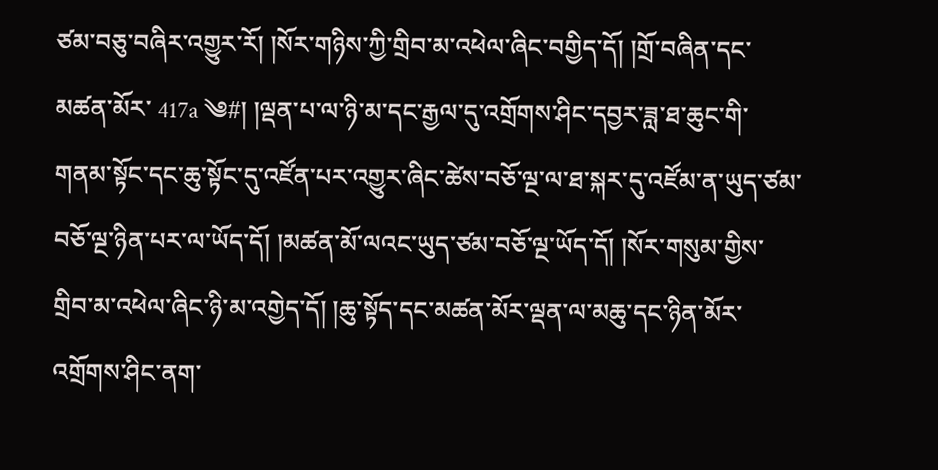ཙམ་བཅུ་བཞིར་འགྱུར་རོ། །སོར་གཉིས་ཀྱི་གྲིབ་མ་འཕེལ་ཞིང་བགྱིད་དོ། །གྲོ་བཞིན་དང་མཚན་མོར་ 417a ༄#། །ལྡན་པ་ལ་ཉི་མ་དང་རྒྱལ་དུ་འགྲོགས་ཤིང་དབྱར་ཟླ་ཐ་ཆུང་གི་གནམ་སྟོང་དང་ཆུ་སྟོང་དུ་འཛོན་པར་འགྱུར་ཞིང་ཚེས་བཅོ་ལྔ་ལ་ཐ་སྐར་དུ་འཛོམ་ན་ཡུད་ཙམ་བཅོ་ལྔ་ཉིན་པར་ལ་ཡོད་དོ། །མཚན་མོ་ལའང་ཡུད་ཙམ་བཅོ་ལྔ་ཡོད་དོ། །སོར་གསུམ་གྱིས་གྲིབ་མ་འཕེལ་ཞིང་ཉི་མ་འགྱེད་དོ། །ཆུ་སྟོད་དང་མཚན་མོར་ལྡན་ལ་མཆུ་དང་ཉིན་མོར་འགྲོགས་ཤིང་ནག་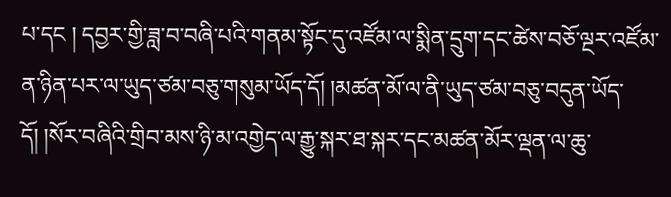པ་དང ། དབྱར་གྱི་ཟླ་བ་བཞི་པའི་གནམ་སྟོང་དུ་འཛོམ་ལ་སྨིན་དྲུག་དང་ཚེས་བཅོ་ལྔར་འཛོམ་ན་ཉིན་པར་ལ་ཡུད་ཙམ་བཅུ་གསུམ་ཡོད་དོ། །མཚན་མོ་ལ་ནི་ཡུད་ཙམ་བཅུ་བདུན་ཡོད་དོ། །སོར་བཞིའི་གྲིབ་མས་ཉི་མ་འགྱེད་ལ་རྒྱུ་སྐར་ཐ་སྐར་དང་མཚན་མོར་ལྡན་ལ་ཆུ་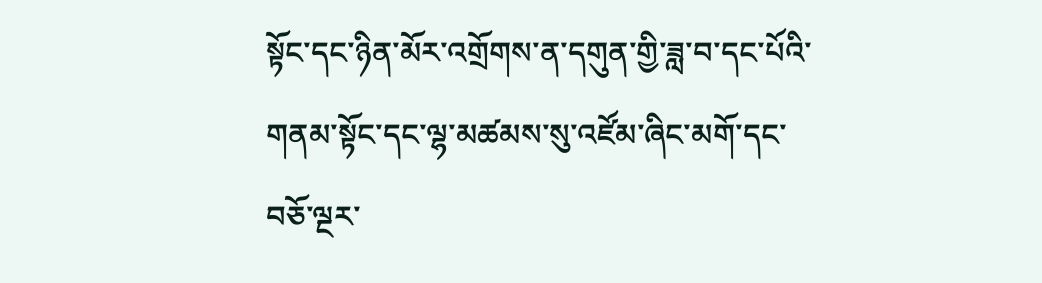སྟོང་དང་ཉིན་མོར་འགྲོགས་ན་དགུན་གྱི་ཟླ་བ་དང་པོའི་གནམ་སྟོང་དང་ལྷ་མཚམས་སུ་འཛོམ་ཞིང་མགོ་དང་བཅོ་ལྔར་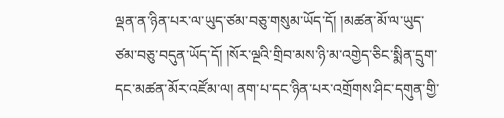ལྡན་ན་ཉིན་པར་ལ་ཡུད་ཙམ་བཅུ་གསུམ་ཡོད་དོ། །མཚན་མོ་ལ་ཡུད་ཙམ་བཅུ་བདུན་ཡོད་དོ། །སོར་ལྔའི་གྲིབ་མས་ཉི་མ་འགྱེད་ཅིང་སྨིན་དྲུག་དང་མཚན་མོར་འཛོམ་ལ། ནག་པ་དང་ཉིན་པར་འགྲོགས་ཤིང་དགུན་གྱི་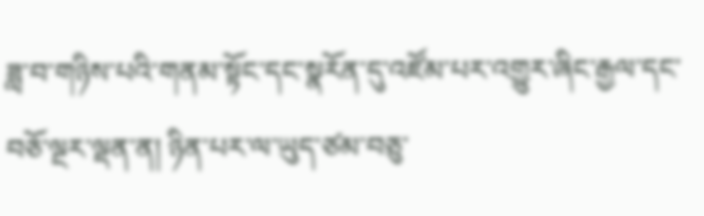ཟླ་བ་གཉིས་པའི་གནམ་སྟོང་དང་སྣརོན་དུ་འཛོམ་པར་འགྱུར་ཞིང་རྒྱལ་དང་བཅོ་ལྔར་ལྡན་ན། ཉིན་པར་ལ་ཡུད་ཙམ་བཅུ་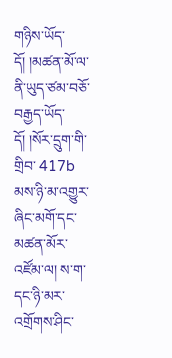གཉིས་ཡོད་དོ། །མཚན་མོ་ལ་ནི་ཡུད་ཙམ་བཅོ་བརྒྱད་ཡོད་དོ། །སོར་དྲུག་གི་གྲིབ་ 417b མས་ཉི་མ་འགྱུར་ཞིང་མགོ་དང་མཚན་མོར་འཛོམ་ལ། ས་ག་དང་ཉི་མར་འགྲོགས་ཤིང་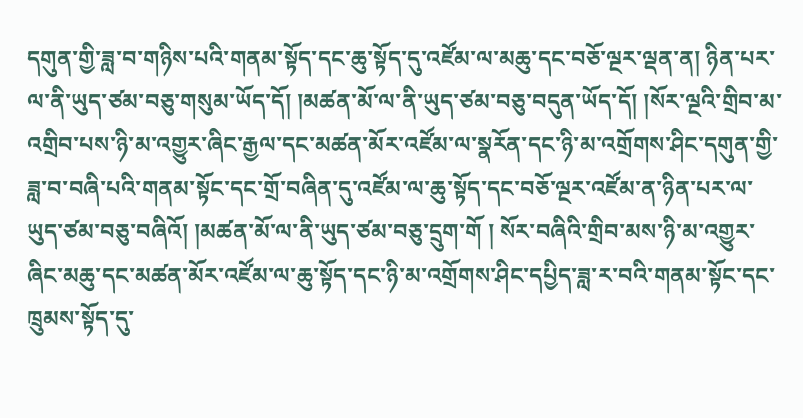དགུན་གྱི་ཟླ་བ་གཉིས་པའི་གནམ་སྟོད་དང་ཆུ་སྟོད་དུ་འཛོམ་ལ་མཆུ་དང་བཅོ་ལྔར་ལྡན་ན། ཉིན་པར་ལ་ནི་ཡུད་ཙམ་བཅུ་གསུམ་ཡོད་དོ། །མཚན་མོ་ལ་ནི་ཡུད་ཙམ་བཅུ་བདུན་ཡོད་དོ། །སོར་ལྔའི་གྲིབ་མ་འགྲིབ་པས་ཉི་མ་འགྱུར་ཞིང་རྒྱལ་དང་མཚན་མོར་འཛོམ་ལ་སྣརོན་དང་ཉི་མ་འགྲོགས་ཤིང་དགུན་གྱི་ཟླ་བ་བཞི་པའི་གནམ་སྟོང་དང་གྲོ་བཞིན་དུ་འཛོམ་ལ་ཆུ་སྟོད་དང་བཅོ་ལྔར་འཛོམ་ན་ཉིན་པར་ལ་ཡུད་ཙམ་བཅུ་བཞིའོ། །མཚན་མོ་ལ་ནི་ཡུད་ཙམ་བཅུ་དྲུག་གོ ། སོར་བཞིའི་གྲིབ་མས་ཉི་མ་འགྱུར་ཞིང་མཆུ་དང་མཚན་མོར་འཛོམ་ལ་ཆུ་སྟོད་དང་ཉི་མ་འགྲོགས་ཤིང་དཔྱིད་ཟླ་ར་བའི་གནམ་སྟོང་དང་ཁྲུམས་སྟོད་དུ་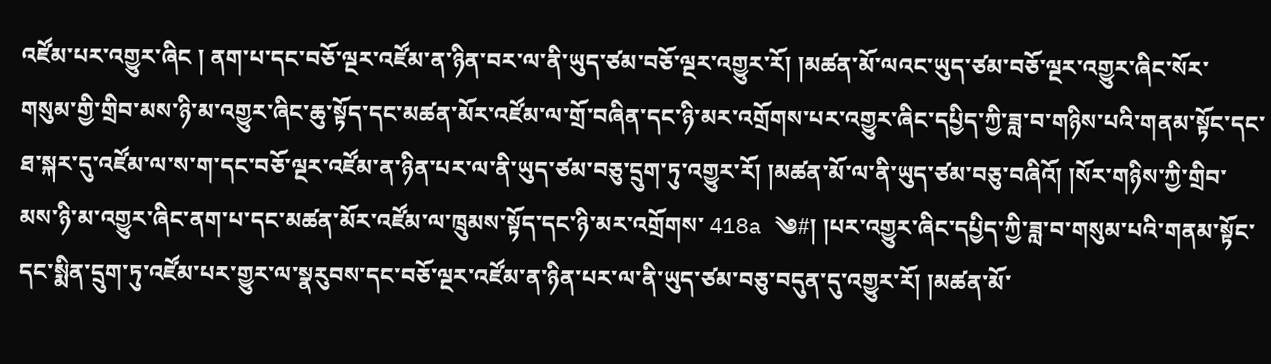འཛོམ་པར་འགྱུར་ཞིང ། ནག་པ་དང་བཅོ་ལྔར་འཛོམ་ན་ཉིན་བར་ལ་ནི་ཡུད་ཙམ་བཅོ་ལྔར་འགྱུར་རོ། །མཚན་མོ་ལའང་ཡུད་ཙམ་བཅོ་ལྔར་འགྱུར་ཞིང་སོར་གསུམ་གྱི་གྲིབ་མས་ཉི་མ་འགྱུར་ཞིང་ཆུ་སྟོད་དང་མཚན་མོར་འཛོམ་ལ་གྲོ་བཞིན་དང་ཉི་མར་འགྲོགས་པར་འགྱུར་ཞིང་དཔྱིད་ཀྱི་ཟླ་བ་གཉིས་པའི་གནམ་སྟོང་དང་ཐ་སྐར་དུ་འཛོམ་ལ་ས་ག་དང་བཅོ་ལྔར་འཛོམ་ན་ཉིན་པར་ལ་ནི་ཡུད་ཙམ་བཅུ་དྲུག་ཏུ་འགྱུར་རོ། །མཚན་མོ་ལ་ནི་ཡུད་ཙམ་བཅུ་བཞིའོ། །སོར་གཉིས་ཀྱི་གྲིབ་མས་ཉི་མ་འགྱུར་ཞིང་ནག་པ་དང་མཚན་མོར་འཛོམ་ལ་ཁྲུམས་སྟོད་དང་ཉི་མར་འགྲོགས་ 418a ༄#། །པར་འགྱུར་ཞིང་དཔྱིད་ཀྱི་ཟླ་བ་གསུམ་པའི་གནམ་སྟོང་དང་སྨིན་དྲུག་ཏུ་འཛོམ་པར་གྱུར་ལ་སྣརུབས་དང་བཅོ་ལྔར་འཛོམ་ན་ཉིན་པར་ལ་ནི་ཡུད་ཙམ་བཅུ་བདུན་དུ་འགྱུར་རོ། །མཚན་མོ་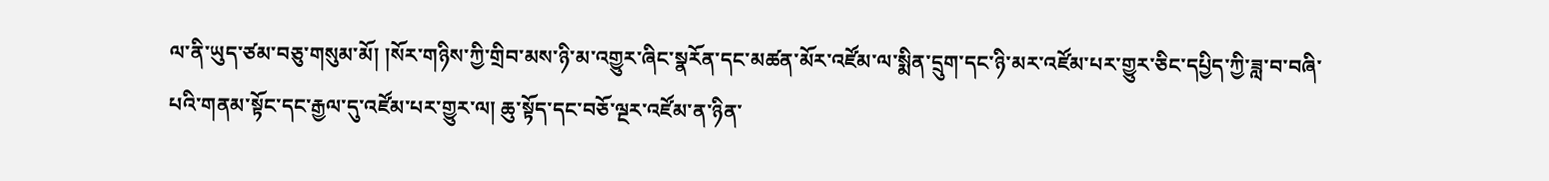ལ་ནི་ཡུད་ཙམ་བཅུ་གསུམ་མོ། །སོར་གཉིས་ཀྱི་གྲིབ་མས་ཉི་མ་འགྱུར་ཞིང་སྣརོན་དང་མཚན་མོར་འཛོམ་ལ་སྨིན་དྲུག་དང་ཉི་མར་འཛོམ་པར་གྱུར་ཅིང་དཔྱིད་ཀྱི་ཟླ་བ་བཞི་པའི་གནམ་སྟོང་དང་རྒྱལ་དུ་འཛོམ་པར་གྱུར་ལ། ཆུ་སྟོད་དང་བཅོ་ལྔར་འཛོམ་ན་ཉིན་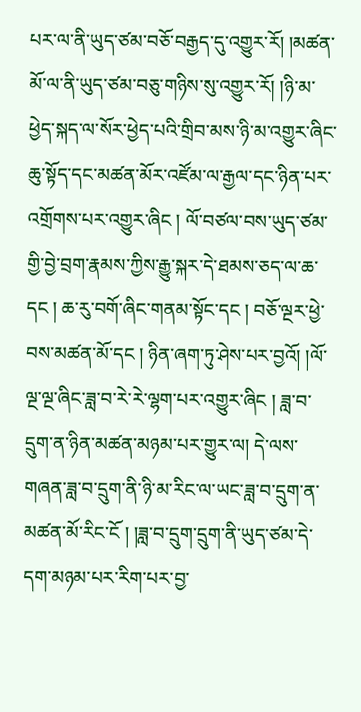པར་ལ་ནི་ཡུད་ཙམ་བཅོ་བརྒྱད་དུ་འགྱུར་རོ། །མཚན་མོ་ལ་ནི་ཡུད་ཙམ་བཅུ་གཉིས་སུ་འགྱུར་རོ། །ཉི་མ་ཕྱེད་སྐད་ལ་སོར་ཕྱེད་པའི་གྲིབ་མས་ཉི་མ་འགྱུར་ཞིང་ཆུ་སྟོད་དང་མཚན་མོར་འཛོམ་ལ་རྒྱལ་དང་ཉིན་པར་འགྲོགས་པར་འགྱུར་ཞིང ། ལོ་བཙལ་བས་ཡུད་ཙམ་གྱི་བྱེ་བྲག་རྣམས་ཀྱིས་རྒྱུ་སྐར་དེ་ཐམས་ཅད་ལ་ཆ་དང ། ཆ་རུ་བགོ་ཞིང་གནམ་སྟོང་དང ། བཅོ་ལྔར་ཕྱེ་བས་མཚན་མོ་དང ། ཉིན་ཞག་ཏུ་ཤེས་པར་བྱའོ། །ལོ་ལྔ་ལྔ་ཞིང་ཟླ་བ་རེ་རེ་ལྷག་པར་འགྱུར་ཞིང ། ཟླ་བ་དྲུག་ན་ཉིན་མཚན་མཉམ་པར་གྱུར་ལ། དེ་ལས་གཞན་ཟླ་བ་དྲུག་ནི་ཉི་མ་རིང་ལ་ཡང་ཟླ་བ་དྲུག་ན་མཚན་མོ་རིང་ངོ ། །ཟླ་བ་དྲུག་དྲུག་ནི་ཡུད་ཙམ་དེ་དག་མཉམ་པར་རིག་པར་བྱ་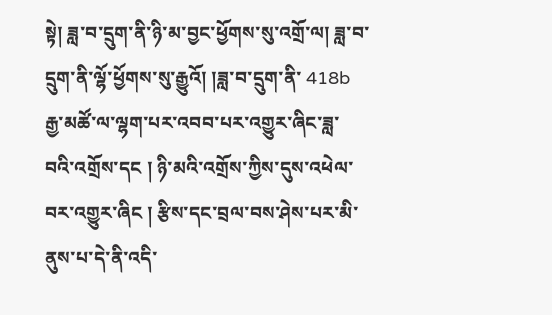སྟེ། ཟླ་བ་དྲུག་ནི་ཉི་མ་བྱང་ཕྱོགས་སུ་འགྲོ་ལ། ཟླ་བ་དྲུག་ནི་ལྷོ་ཕྱོགས་སུ་རྒྱུའོ། །ཟླ་བ་དྲུག་ནི་ 418b རྒྱ་མཚོ་ལ་ལྷག་པར་འབབ་པར་འགྱུར་ཞིང་ཟླ་བའི་འགྲོས་དང ། ཉི་མའི་འགྲོས་ཀྱིས་དུས་འཕེལ་བར་འགྱུར་ཞིང ། རྩིས་དང་བྲལ་བས་ཤེས་པར་མི་ནུས་པ་དེ་ནི་འདི་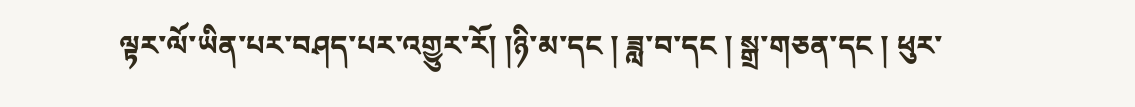ལྟར་ལོ་ཡིན་པར་བཤད་པར་འགྱུར་རོ། །ཉི་མ་དང ། ཟླ་བ་དང ། སྒྲ་གཅན་དང ། ཕུར་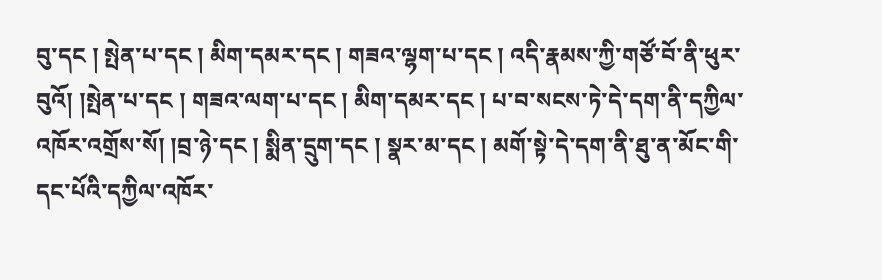བུ་དང ། སྤེན་པ་དང ། མིག་དམར་དང ། གཟའ་ལྷག་པ་དང ། འདི་རྣམས་ཀྱི་གཙོ་བོ་ནི་ཕུར་བུའོ། །སྤེན་པ་དང ། གཟའ་ལག་པ་དང ། མིག་དམར་དང ། པ་བ་སངས་ཏེ་དེ་དག་ནི་དཀྱིལ་འཁོར་འགྲོས་སོ། །བྲ་ཉེ་དང ། སྨིན་དྲུག་དང ། སྣར་མ་དང ། མགོ་སྟེ་དེ་དག་ནི་ཐུ་ན་མོང་གི་དང་པོའི་དཀྱིལ་འཁོར་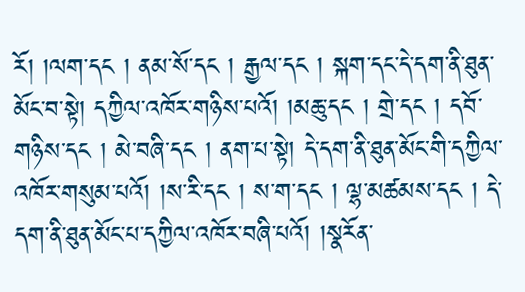རོ། །ལག་དང ། ནམ་སོ་དང ། རྒྱལ་དང ། སྐག་དང་དེ་དག་ནི་ཐུན་མོང་བ་སྟེ། དཀྱིལ་འཁོར་གཉིས་པའོ། །མཆུ་དང ། གྲེ་དང ། དབོ་གཉིས་དང ། མེ་བཞི་དང ། ནག་པ་སྟེ། དེ་དག་ནི་ཐུན་མོང་གི་དཀྱིལ་འཁོར་གསུམ་པའོ། །ས་རི་དང ། ས་ག་དང ། ལྷ་མཚམས་དང ། དེ་དག་ནི་ཐུན་མོང་པ་དཀྱིལ་འཁོར་བཞི་པའོ། །སྣརོན་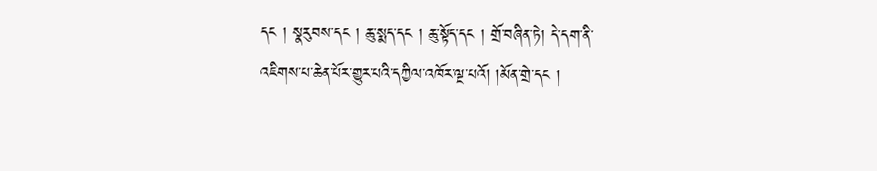དང ། སྣརུབས་དང ། ཆུ་སྨད་དང ། ཆུ་སྟོད་དང ། གྲོ་བཞིན་ཏེ། དེ་དག་ནི་འཇིགས་པ་ཆེན་པོར་གྱུར་པའི་དཀྱིལ་འཁོར་ལྔ་པའོ། །མོན་གྲེ་དང །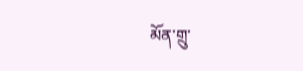མོན་གྲུ་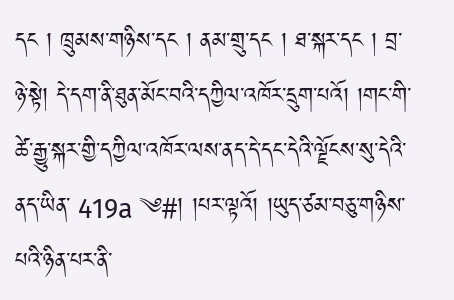དང ། ཁྲུམས་གཉིས་དང ། ནམ་གྲུ་དང ། ཐ་སྐར་དང ། བྲ་ཉེ་སྟེ། དེ་དག་ནི་ཐུན་མོང་བའི་དཀྱིལ་འཁོར་དྲུག་པའོ། །གང་གི་ཚེ་རྒྱུ་སྐར་གྱི་དཀྱིལ་འཁོར་ལས་ནད་དེ་དང་དེའི་ལྗོངས་སུ་དེའི་ནད་ཡིན་ 419a ༄#། །པར་ལྟའོ། །ཡུད་ཙམ་བཅུ་གཉིས་པའི་ཉིན་པར་ནི་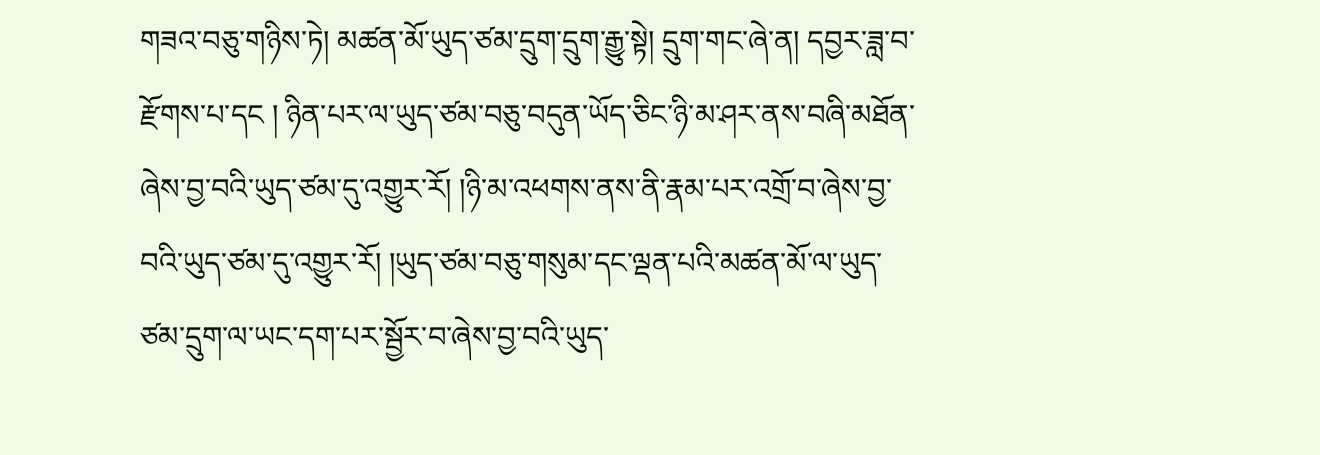གཟའ་བཅུ་གཉིས་ཏེ། མཚན་མོ་ཡུད་ཙམ་དྲུག་དྲུག་རྒྱུ་སྟེ། དྲུག་གང་ཞེ་ན། དབྱར་ཟླ་བ་རྫོགས་པ་དང ། ཉིན་པར་ལ་ཡུད་ཙམ་བཅུ་བདུན་ཡོད་ཅིང་ཉི་མ་ཤར་ནས་བཞི་མཐོན་ཞེས་བྱ་བའི་ཡུད་ཙམ་དུ་འགྱུར་རོ། །ཉི་མ་འཕགས་ནས་ནི་རྣམ་པར་འགྲོ་བ་ཞེས་བྱ་བའི་ཡུད་ཙམ་དུ་འགྱུར་རོ། །ཡུད་ཙམ་བཅུ་གསུམ་དང་ལྡན་པའི་མཚན་མོ་ལ་ཡུད་ཙམ་དྲུག་ལ་ཡང་དག་པར་སྦྱོར་བ་ཞེས་བྱ་བའི་ཡུད་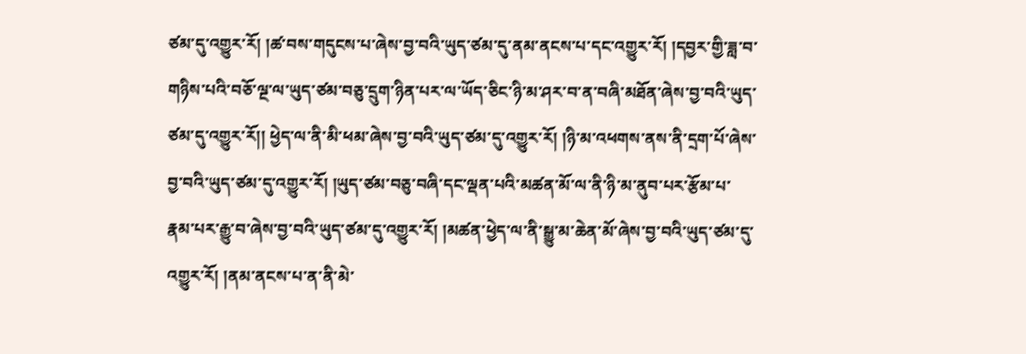ཙམ་དུ་འགྱུར་རོ། །ཚ་བས་གདུངས་པ་ཞེས་བྱ་བའི་ཡུད་ཙམ་དུ་ནམ་ནངས་པ་དང་འགྱུར་རོ། །དབྱར་གྱི་ཟླ་བ་གཉིས་པའི་བཅོ་ལྔ་ལ་ཡུད་ཙམ་བཅུ་དྲུག་ཉིན་པར་ལ་ཡོད་ཅིང་ཉི་མ་ཤར་བ་ན་བཞི་མཐོན་ཞེས་བྱ་བའི་ཡུད་ཙམ་དུ་འགྱུར་རོ།། ཕྱེད་ལ་ནི་མི་ཕམ་ཞེས་བྱ་བའི་ཡུད་ཙམ་དུ་འགྱུར་རོ། །ཉི་མ་འཕགས་ནས་ནི་དྲག་པོ་ཞེས་བྱ་བའི་ཡུད་ཙམ་དུ་འགྱུར་རོ། །ཡུད་ཙམ་བཅུ་བཞི་དང་ལྡན་པའི་མཚན་མོ་ལ་ནི་ཉི་མ་ནུབ་པར་རྩོམ་པ་རྣམ་པར་རྒྱུ་བ་ཞེས་བྱ་བའི་ཡུད་ཙམ་དུ་འགྱུར་རོ། །མཚན་ཕྱེད་ལ་ནི་སྒྱུ་མ་ཆེན་མོ་ཞེས་བྱ་བའི་ཡུད་ཙམ་དུ་འགྱུར་རོ། །ནམ་ནངས་པ་ན་ནི་མེ་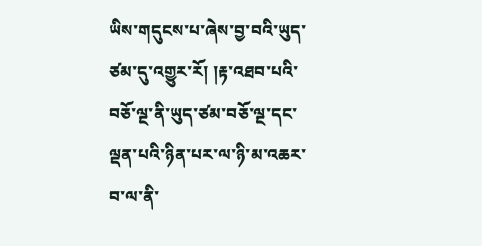ཡིས་གདུངས་པ་ཞེས་བྱ་བའི་ཡུད་ཙམ་དུ་འགྱུར་རོ། །རྟ་འཐབ་པའི་བཅོ་ལྔ་ནི་ཡུད་ཙམ་བཅོ་ལྔ་དང་ལྡན་པའི་ཉིན་པར་ལ་ཉི་མ་འཆར་བ་ལ་ནི་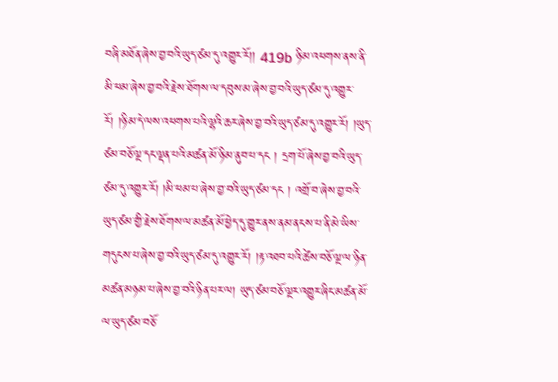བཞི་མཐོན་ཞེས་བྱ་བའི་ཡུད་ཙམ་དུ་འགྱུར་རོ།། 419b ཉི་མ་འཕགས་ནས་ནི་མི་ཕམ་ཞེས་བྱ་བའི་རྗེས་ཐོགས་ལ་དབུས་མ་ཞེས་བྱ་བའི་ཡུད་ཙམ་དུ་འགྱུར་རོ། །ཉི་མ་དེ་ལས་འཕགས་པའི་ལྷའི་ཆར་ཞེས་བྱ་བའི་ཡུད་ཙམ་དུ་འགྱུར་རོ། །ཡུད་ཙམ་བཅོ་ལྔ་དང་ལྡན་པའི་མཚན་མོ་ཉི་མ་ནུབ་པ་དང ། དྲག་པོ་ཞེས་བྱ་བའི་ཡུད་ཙམ་དུ་འགྱུར་རོ། །མི་ཕམ་པ་ཞེས་བྱ་བའི་ཡུད་ཙམ་དང ། འགྲོ་བ་ཞེས་བྱ་བའི་ཡུད་ཙམ་གྱི་རྗེས་ཐོགས་ལ་མཚན་མོ་ཕྱེད་དུ་གྱུར་ནས་ནམ་ནངས་པ་ནི་མེ་ཡིས་གདུངས་པ་ཞེས་བྱ་བའི་ཡུད་ཙམ་དུ་འགྱུར་རོ། །རྟ་འཐབ་པའི་ཚེས་བཅོ་ལྔ་ལ་ཉིན་མཚན་མཉམ་པ་ཞེས་བྱ་བའི་ཉིན་པར་ལ། ཡུད་ཙམ་བཅོ་ལྔར་འགྱུར་ཞིང་མཚན་མོ་ལ་ཡུད་ཙམ་བཅོ་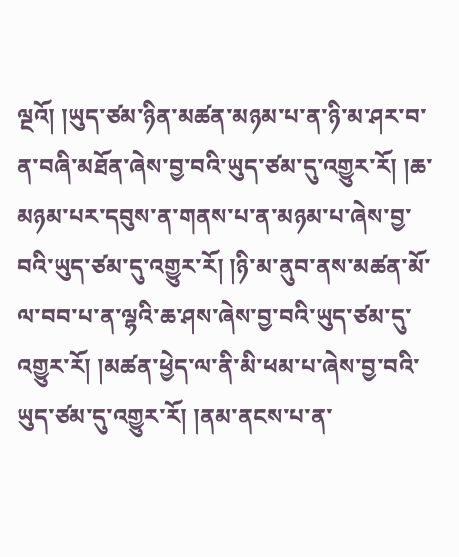ལྔའོ། །ཡུད་ཙམ་ཉིན་མཚན་མཉམ་པ་ན་ཉི་མ་ཤར་བ་ན་བཞི་མཐོན་ཞེས་བྱ་བའི་ཡུད་ཙམ་དུ་འགྱུར་རོ། །ཆ་མཉམ་པར་དབུས་ན་གནས་པ་ན་མཉམ་པ་ཞེས་བྱ་བའི་ཡུད་ཙམ་དུ་འགྱུར་རོ། །ཉི་མ་ནུབ་ནས་མཚན་མོ་ལ་བབ་པ་ན་ལྷའི་ཆ་ཤས་ཞེས་བྱ་བའི་ཡུད་ཙམ་དུ་འགྱུར་རོ། །མཚན་ཕྱེད་ལ་ནི་མི་ཕམ་པ་ཞེས་བྱ་བའི་ཡུད་ཙམ་དུ་འགྱུར་རོ། །ནམ་ནངས་པ་ན་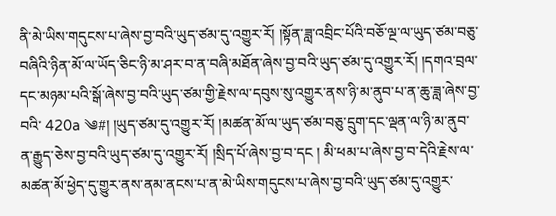ནི་མེ་ཡིས་གདུངས་པ་ཞེས་བྱ་བའི་ཡུད་ཙམ་དུ་འགྱུར་རོ། །སྟོན་ཟླ་འབྲིང་པོའི་བཅོ་ལྔ་ལ་ཡུད་ཙམ་བཅུ་བཞིའི་ཉིན་མོ་ལ་ཡོད་ཅིང་ཉི་མ་ཤར་བ་ན་བཞི་མཐོན་ཞེས་བྱ་བའི་ཡུད་ཙམ་དུ་འགྱུར་རོ། །དགའ་བྲལ་དང་མཉམ་པའི་སྒོ་ཞེས་བྱ་བའི་ཡུད་ཙམ་གྱི་རྗེས་ལ་དབུས་སུ་འགྱུར་ནས་ཉི་མ་ནུབ་པ་ན་ཆུ་ཟླ་ཞེས་བྱ་བའི་ 420a ༄#། །ཡུད་ཙམ་དུ་འགྱུར་རོ། །མཚན་མོ་ལ་ཡུད་ཙམ་བཅུ་དྲུག་དང་ལྡན་ལ་ཉི་མ་ནུབ་ན་རྒྱུད་ཅེས་བྱ་བའི་ཡུད་ཙམ་དུ་འགྱུར་རོ། །སྲིད་པོ་ཞེས་བྱ་བ་དང ། མི་ཕམ་པ་ཞེས་བྱ་བ་དེའི་རྗེས་ལ་མཚན་མོ་ཕྱེད་དུ་གྱུར་ནས་ནམ་ནངས་པ་ན་མེ་ཡིས་གདུངས་པ་ཞེས་བྱ་བའི་ཡུད་ཙམ་དུ་འགྱུར་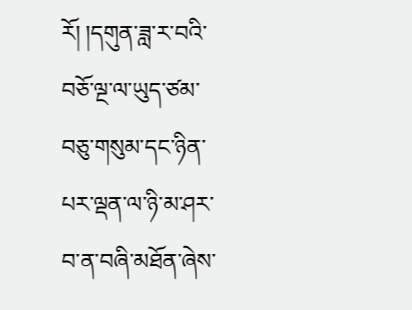རོ། །དགུན་ཟླ་ར་བའི་བཅོ་ལྔ་ལ་ཡུད་ཙམ་བཅུ་གསུམ་དང་ཉིན་པར་ལྡན་ལ་ཉི་མ་ཤར་བ་ན་བཞི་མཐོན་ཞེས་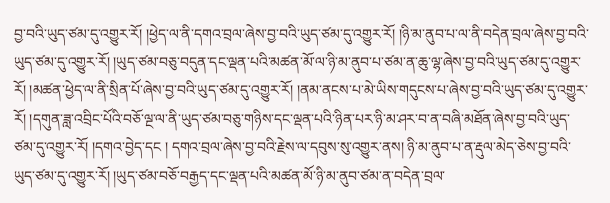བྱ་བའི་ཡུད་ཙམ་དུ་འགྱུར་རོ། །ཕྱེད་ལ་ནི་དགའ་བྲལ་ཞེས་བྱ་བའི་ཡུད་ཙམ་དུ་འགྱུར་རོ། །ཉི་མ་ནུབ་པ་ལ་ནི་བདེན་བྲལ་ཞེས་བྱ་བའི་ཡུད་ཙམ་དུ་འགྱུར་རོ། །ཡུད་ཙམ་བཅུ་བདུན་དང་ལྡན་པའི་མཚན་མོ་ལ་ཉི་མ་ནུབ་པ་ཙམ་ན་ཆུ་ལྷ་ཞེས་བྱ་བའི་ཡུད་ཙམ་དུ་འགྱུར་རོ། །མཚན་ཕྱེད་ལ་ནི་སྲིན་པོ་ཞེས་བྱ་བའི་ཡུད་ཙམ་དུ་འགྱུར་རོ། །ནམ་ནངས་པ་མེ་ཡིས་གདུངས་པ་ཞེས་བྱ་བའི་ཡུད་ཙམ་དུ་འགྱུར་རོ། །དགུན་ཟླ་འབྲིང་པོའི་བཅོ་ལྔ་ལ་ནི་ཡུད་ཙམ་བཅུ་གཉིས་དང་ལྡན་པའི་ཉིན་པར་ཉི་མ་ཤར་བ་ན་བཞི་མཐོན་ཞེས་བྱ་བའི་ཡུད་ཙམ་དུ་འགྱུར་རོ། །དགའ་བྱེད་དང ། དགའ་བྲལ་ཞེས་བྱ་བའི་རྗེས་ལ་དབུས་སུ་འགྱུར་ནས། ཉི་མ་ནུབ་པ་ན་རྡུལ་མེད་ཅེས་བྱ་བའི་ཡུད་ཙམ་དུ་འགྱུར་རོ། །ཡུད་ཙམ་བཅོ་བརྒྱད་དང་ལྡན་པའི་མཚན་མོ་ཉི་མ་ནུབ་ཙམ་ན་བདེན་བྲལ་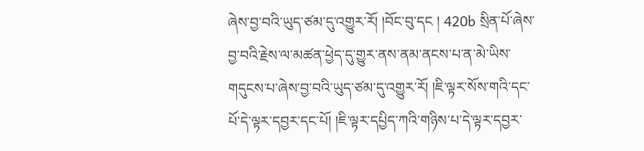ཞེས་བྱ་བའི་ཡུད་ཙམ་དུ་འགྱུར་རོ། །བོང་བུ་དང ། 420b སྲིན་པོ་ཞེས་བྱ་བའི་རྗེས་ལ་མཚན་ཕྱེད་དུ་གྱུར་ནས་ནམ་ནངས་པ་ན་མེ་ཡིས་གདུངས་པ་ཞེས་བྱ་བའི་ཡུད་ཙམ་དུ་འགྱུར་རོ། །ཇི་ལྟར་སོས་གའི་དང་པོ་དེ་ལྟར་དབྱར་དང་པོ། །ཇི་ལྟར་དཔྱིད་ཀའི་གཉིས་པ་དེ་ལྟར་དབྱར་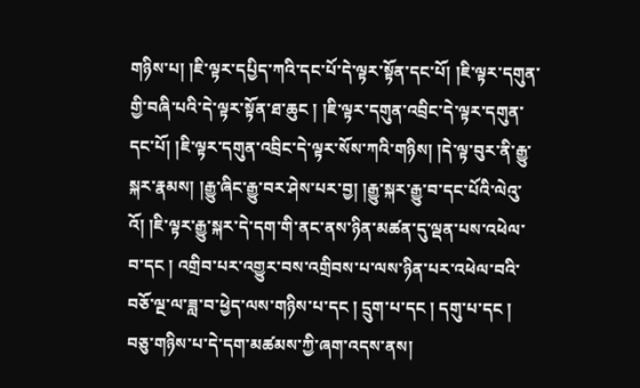གཉིས་པ། །ཇི་ལྟར་དཔྱིད་ཀའི་དང་པོ་དེ་ལྟར་སྟོན་དང་པོ། །ཇི་ལྟར་དགུན་གྱི་བཞི་པའི་དེ་ལྟར་སྟོན་ཐ་ཆུང ། །ཇི་ལྟར་དགུན་འབྲིང་དེ་ལྟར་དགུན་དང་པོ། །ཇི་ལྟར་དགུན་འབྲིང་དེ་ལྟར་སོས་ཀའི་གཉིས། །དེ་ལྟ་བུར་ནི་རྒྱུ་སྐར་རྣམས། །རྒྱུ་ཞིང་རྒྱུ་བར་ཤེས་པར་བྱ། །རྒྱུ་སྐར་རྒྱུ་བ་དང་པོའི་ལེའུ་འོ། །ཇི་ལྟར་རྒྱུ་སྐར་དེ་དག་གི་ནང་ནས་ཉིན་མཚན་དུ་ལྡན་པས་འཕེལ་བ་དང ། འགྲིབ་པར་འགྱུར་བས་འགྲིབས་པ་ལས་ཉིན་པར་འཕེལ་བའི་བཅོ་ལྔ་ལ་ཟླ་བ་ཕྱེད་ལས་གཉིས་པ་དང ། དྲུག་པ་དང ། དགུ་པ་དང ། བཅུ་གཉིས་པ་དེ་དག་མཚམས་ཀྱི་ཞག་འདས་ནས།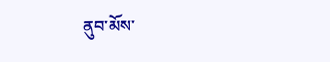ནུབ་མོས་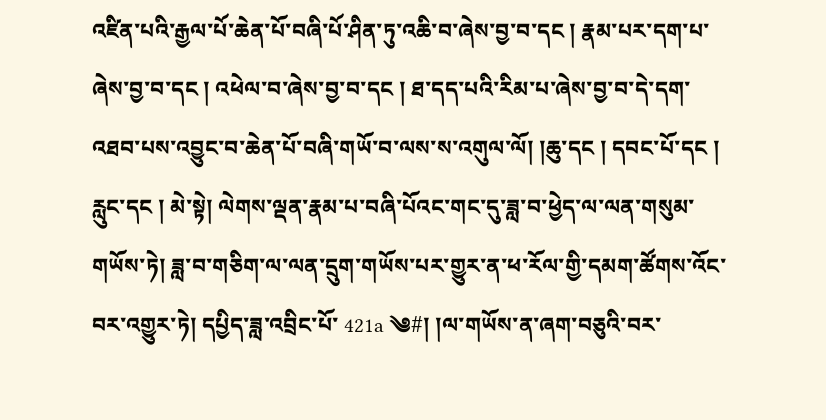འཛིན་པའི་རྒྱལ་པོ་ཆེན་པོ་བཞི་པོ་ཤིན་ཏུ་འཆི་བ་ཞེས་བྱ་བ་དང ། རྣམ་པར་དག་པ་ཞེས་བྱ་བ་དང ། འཕེལ་བ་ཞེས་བྱ་བ་དང ། ཐ་དད་པའི་རིམ་པ་ཞེས་བྱ་བ་དེ་དག་འཐབ་པས་འབྱུང་བ་ཆེན་པོ་བཞི་གཡོ་བ་ལས་ས་འགུལ་ལོ། །ཆུ་དང ། དབང་པོ་དང ། རླུང་དང ། མེ་སྟེ། ལེགས་ལྡན་རྣམ་པ་བཞི་པོའང་གང་དུ་ཟླ་བ་ཕྱེད་ལ་ལན་གསུམ་གཡོས་ཏེ། ཟླ་བ་གཅིག་ལ་ལན་དྲུག་གཡོས་པར་གྱུར་ན་ཕ་རོལ་གྱི་དམག་ཚོགས་འོང་བར་འགྱུར་ཏེ། དཔྱིད་ཟླ་འབྲིང་པོ་ 421a ༄#། །ལ་གཡོས་ན་ཞག་བཅུའི་བར་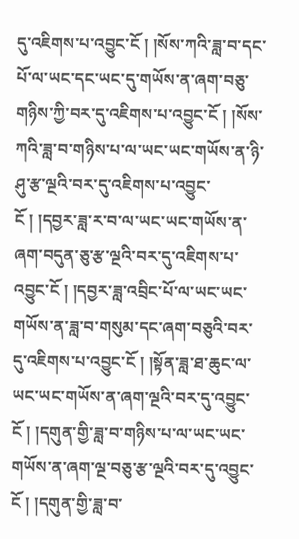དུ་འཇིགས་པ་འབྱུང་ངོ ། །སོས་ཀའི་ཟླ་བ་དང་པོ་ལ་ཡང་དང་ཡང་དུ་གཡོས་ན་ཞག་བཅུ་གཉིས་ཀྱི་བར་དུ་འཇིགས་པ་འབྱུང་ངོ ། །སོས་ཀའི་ཟླ་བ་གཉིས་པ་ལ་ཡང་ཡང་གཡོས་ན་ཉི་ཤུ་རྩ་ལྔའི་བར་དུ་འཇིགས་པ་འབྱུང་ངོ ། །དབྱར་ཟླ་ར་བ་ལ་ཡང་ཡང་གཡོས་ན་ཞག་བདུན་ཅུ་རྩ་ལྔའི་བར་དུ་འཇིགས་པ་འབྱུང་ངོ ། །དབྱར་ཟླ་འབྲིང་པོ་ལ་ཡང་ཡང་གཡོས་ན་ཟླ་བ་གསུམ་དང་ཞག་བཅུའི་བར་དུ་འཇིགས་པ་འབྱུང་ངོ ། །སྟོན་ཟླ་ཐ་ཆུང་ལ་ཡང་ཡང་གཡོས་ན་ཞག་ལྔའི་བར་དུ་འབྱུང་ངོ ། །དགུན་གྱི་ཟླ་བ་གཉིས་པ་ལ་ཡང་ཡང་གཡོས་ན་ཞག་ལྔ་བཅུ་རྩ་ལྔའི་བར་དུ་འབྱུང་ངོ ། །དགུན་གྱི་ཟླ་བ་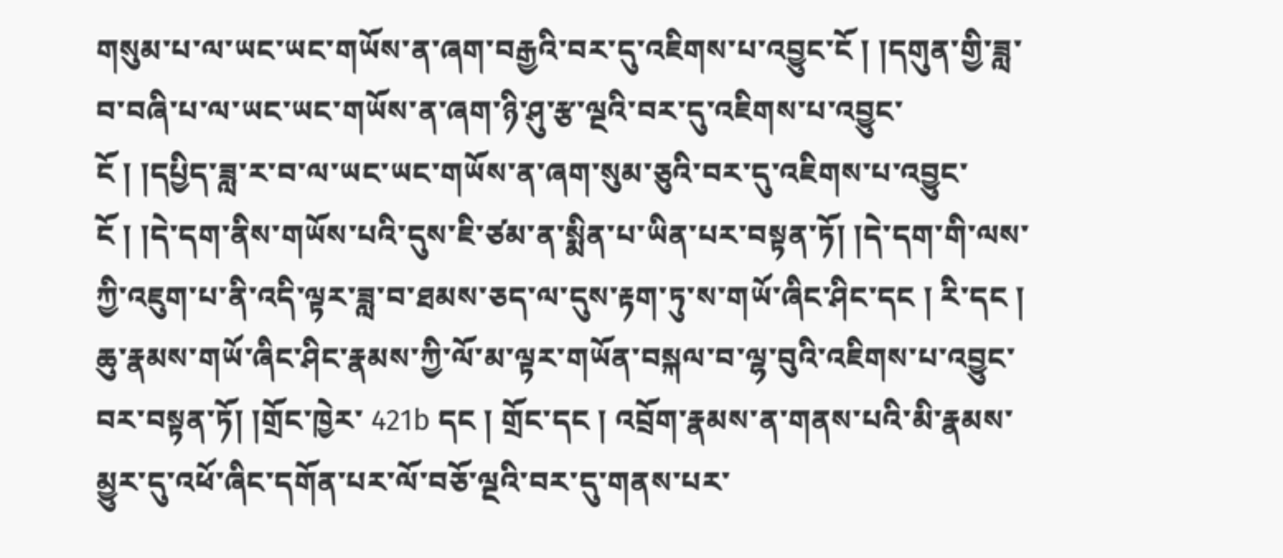གསུམ་པ་ལ་ཡང་ཡང་གཡོས་ན་ཞག་བརྒྱའི་བར་དུ་འཇིགས་པ་འབྱུང་ངོ ། །དགུན་གྱི་ཟླ་བ་བཞི་པ་ལ་ཡང་ཡང་གཡོས་ན་ཞག་ཉི་ཤུ་རྩ་ལྔའི་བར་དུ་འཇིགས་པ་འབྱུང་ངོ ། །དཔྱིད་ཟླ་ར་བ་ལ་ཡང་ཡང་གཡོས་ན་ཞག་སུམ་ཅུའི་བར་དུ་འཇིགས་པ་འབྱུང་ངོ ། །དེ་དག་ནིས་གཡོས་པའི་དུས་ཇི་ཙམ་ན་སྨིན་པ་ཡིན་པར་བསྟན་ཏོ། །དེ་དག་གི་ལས་ཀྱི་འཇུག་པ་ནི་འདི་ལྟར་ཟླ་བ་ཐམས་ཅད་ལ་དུས་རྟག་ཏུ་ས་གཡོ་ཞིང་ཤིང་དང ། རི་དང ། ཆུ་རྣམས་གཡོ་ཞིང་ཤིང་རྣམས་ཀྱི་ལོ་མ་ལྟར་གཡོན་བསྐལ་བ་ལྷ་བུའི་འཇིགས་པ་འབྱུང་བར་བསྟན་ཏོ། །གྲོང་ཁྱེར་ 421b དང ། གྲོང་དང ། འབྲོག་རྣམས་ན་གནས་པའི་མི་རྣམས་མྱུར་དུ་འཕོ་ཞིང་དགོན་པར་ལོ་བཅོ་ལྔའི་བར་དུ་གནས་པར་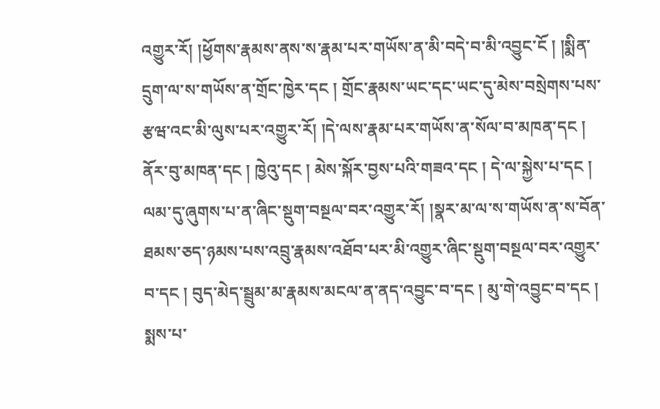འགྱུར་རོ། །ཕྱོགས་རྣམས་ནས་ས་རྣམ་པར་གཡོས་ན་མི་བདེ་བ་མི་འབྱུང་ངོ ། །སྨིན་དྲུག་ལ་ས་གཡོས་ན་གྲོང་ཁྱེར་དང ། གྲོང་རྣམས་ཡང་དང་ཡང་དུ་མེས་བསྲེགས་པས་རྩཝ་འང་མི་ལུས་པར་འགྱུར་རོ། །དེ་ལས་རྣམ་པར་གཡོས་ན་སོལ་བ་མཁན་དང ། ནོར་བུ་མཁན་དང ། ཁྱེའུ་དང ། མེས་སྐོར་བྱས་པའི་གཟའ་དང ། དེ་ལ་སྐྱེས་པ་དང ། ལམ་དུ་ཞུགས་པ་ན་ཞིང་སྡུག་བསྔལ་བར་འགྱུར་རོ། །སྣར་མ་ལ་ས་གཡོས་ན་ས་བོན་ཐམས་ཅད་ཉམས་པས་འབྲུ་རྣམས་འཐོབ་པར་མི་འགྱུར་ཞིང་སྡུག་བསྔལ་བར་འགྱུར་བ་དང ། བུད་མེད་སྦྲུམ་མ་རྣམས་མངལ་ན་ནད་འབྱུང་བ་དང ། མུ་གེ་འབྱུང་བ་དང ། སྨས་པ་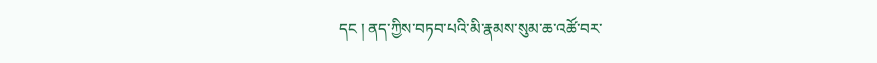དང ། ནད་ཀྱིས་བཏབ་པའི་མི་རྣམས་སུམ་ཆ་འཚོ་བར་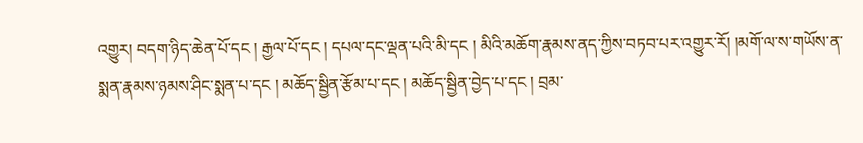འགྱུར། བདག་ཉིད་ཆེན་པོ་དང ། རྒྱལ་པོ་དང ། དཔལ་དང་ལྡན་པའི་མི་དང ། མིའི་མཆོག་རྣམས་ནད་ཀྱིས་བཏབ་པར་འགྱུར་རོ། །མགོ་ལ་ས་གཡོས་ན་སྨན་རྣམས་ཉམས་ཤིང་སྨན་པ་དང ། མཆོད་སྦྱིན་རྩོམ་པ་དང ། མཆོད་སྦྱིན་བྱེད་པ་དང ། བྲམ་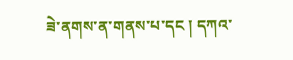ཟེ་ནགས་ན་གནས་པ་དང ། དཀའ་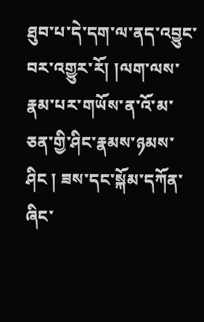ཐུབ་པ་དེ་དག་ལ་ནད་འབྱུང་བར་འགྱུར་རོ། །ལག་ལས་རྣམ་པར་གཡོས་ན་འོ་མ་ཅན་གྱི་ཤིང་རྣམས་ཉམས་ཤིང ། ཟས་དང་སྐོམ་དཀོན་ཞིང་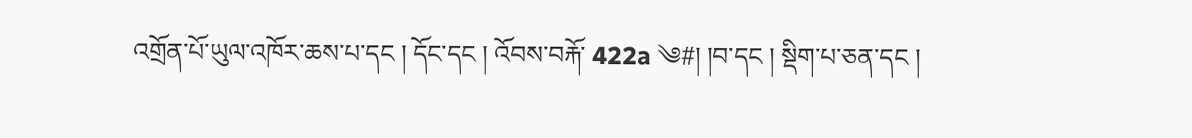འགྲོན་པོ་ཡུལ་འཁོར་ཆས་པ་དང ། དོང་དང ། འོབས་བརྐོ་ 422a ༄#། །བ་དང ། སྡིག་པ་ཅན་དང །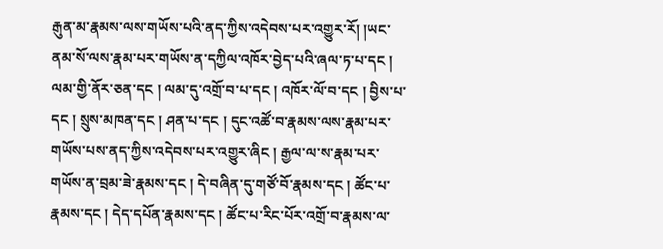རྒུན་མ་རྣམས་ལས་གཡོས་པའི་ནད་ཀྱིས་འདེབས་པར་འགྱུར་རོ། །ཡང་ནམ་སོ་ལས་རྣམ་པར་གཡོས་ན་དཀྱིལ་འཁོར་བྱེད་པའི་ཞལ་ཏ་པ་དང ། ལམ་གྱི་ནོར་ཅན་དང ། ལམ་དུ་འགྲོ་བ་པ་དང ། འཁོར་ལོ་བ་དང ། བྱིས་པ་དང ། སྲུས་མཁན་དང ། ཤན་པ་དང ། དུང་འཚོ་བ་རྣམས་ལས་རྣམ་པར་གཡོས་པས་ནད་ཀྱིས་འདེབས་པར་འགྱུར་ཞིང ། རྒྱལ་ལ་ས་རྣམ་པར་གཡོས་ན་བྲམ་ཟེ་རྣམས་དང ། དེ་བཞིན་དུ་གཙོ་བོ་རྣམས་དང ། ཚོང་པ་རྣམས་དང ། དེད་དཔོན་རྣམས་དང ། ཚོང་པ་རིང་པོར་འགྲོ་བ་རྣམས་ལ་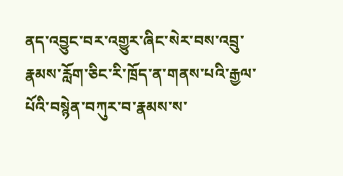ནད་འབྱུང་བར་འགྱུར་ཞིང་སེར་བས་འབྲུ་རྣམས་རློག་ཅིང་རི་ཁྲོད་ན་གནས་པའི་རྒྱལ་པོའི་བསྙེན་བཀུར་བ་རྣམས་ས་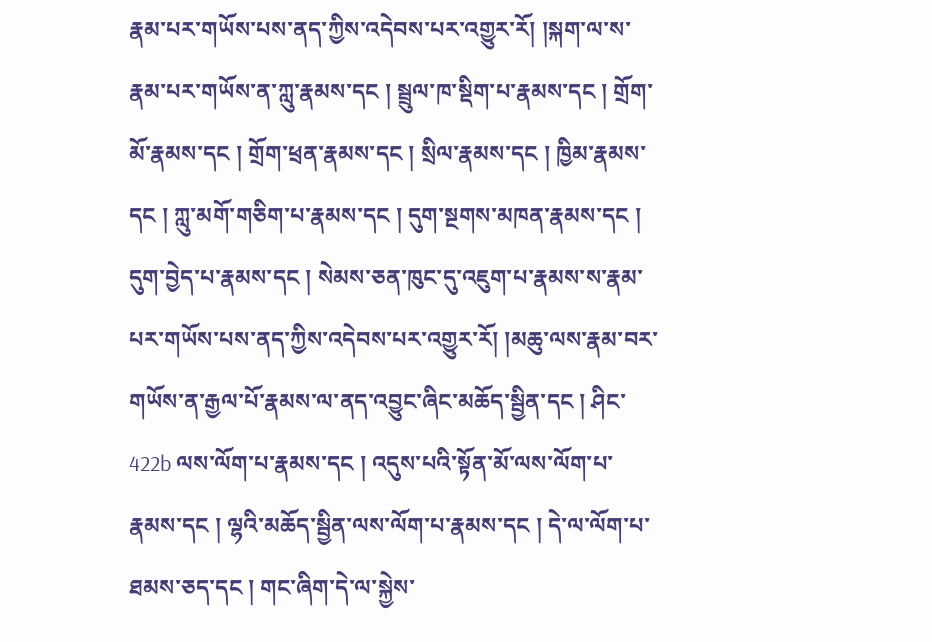རྣམ་པར་གཡོས་པས་ནད་ཀྱིས་འདེབས་པར་འགྱུར་རོ། །སྐག་ལ་ས་རྣམ་པར་གཡོས་ན་ཀླུ་རྣམས་དང ། སྦྲུལ་ཁ་སྡིག་པ་རྣམས་དང ། གྲོག་མོ་རྣམས་དང ། གྲོག་ཕྲན་རྣམས་དང ། སྲིལ་རྣམས་དང ། ཁྱིམ་རྣམས་དང ། ཀླུ་མགོ་གཅིག་པ་རྣམས་དང ། དུག་སྔགས་མཁན་རྣམས་དང ། དུག་བྱེད་པ་རྣམས་དང ། སེམས་ཅན་ཁུང་དུ་འཇུག་པ་རྣམས་ས་རྣམ་པར་གཡོས་པས་ནད་ཀྱིས་འདེབས་པར་འགྱུར་རོ། །མཆུ་ལས་རྣམ་བར་གཡོས་ན་རྒྱལ་པོ་རྣམས་ལ་ནད་འབྱུང་ཞིང་མཆོད་སྦྱིན་དང ། ཤིང་ 422b ལས་ལོག་པ་རྣམས་དང ། འདུས་པའི་སྟོན་མོ་ལས་ལོག་པ་རྣམས་དང ། ལྷའི་མཆོད་སྦྱིན་ལས་ལོག་པ་རྣམས་དང ། དེ་ལ་ལོག་པ་ཐམས་ཅད་དང ། གང་ཞིག་དེ་ལ་སྐྱེས་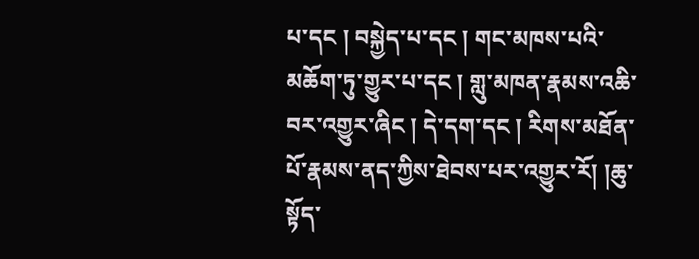པ་དང ། བསྐྱེད་པ་དང ། གང་མཁས་པའི་མཆོག་ཏུ་གྱུར་པ་དང ། གླུ་མཁན་རྣམས་འཆི་བར་འགྱུར་ཞིང ། དེ་དག་དང ། རིགས་མཐོན་པོ་རྣམས་ནད་ཀྱིས་ཐེབས་པར་འགྱུར་རོ། །ཆུ་སྟོད་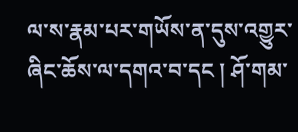ལ་ས་རྣམ་པར་གཡོས་ན་དུས་འགྱུར་ཞིང་ཆོས་ལ་དགའ་བ་དང ། ཤོ་གམ་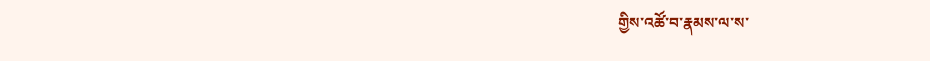གྱིས་འཚོ་བ་རྣམས་ལ་ས་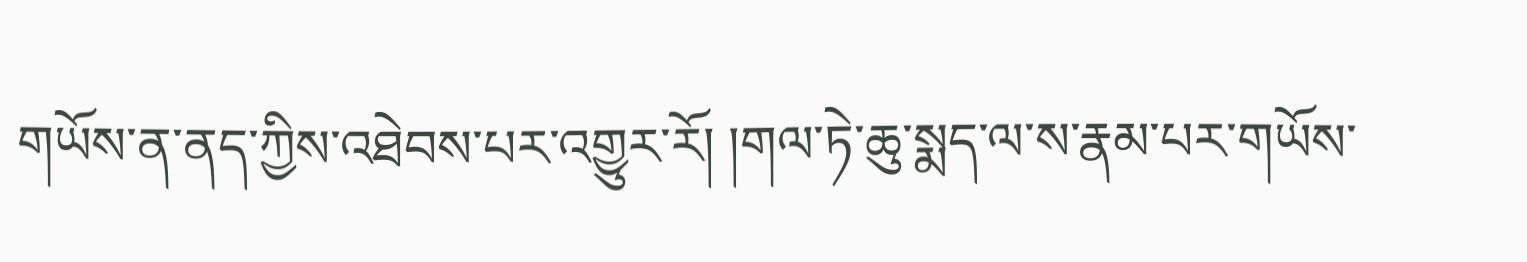གཡོས་ན་ནད་ཀྱིས་འཐེབས་པར་འགྱུར་རོ། །གལ་ཏེ་ཆུ་སྨད་ལ་ས་རྣམ་པར་གཡོས་